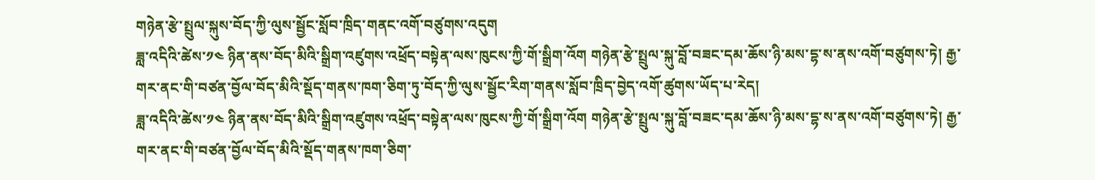གཉེན་རྩེ་སྤྲུལ་སྐུས་བོད་ཀྱི་ལུས་སྦྱོང་སློབ་ཁྲིད་གནང་འགོ་བཙུགས་འདུག
ཟླ་འདིའི་ཚེས་༡༤ ཉིན་ནས་བོད་མིའི་སྒྲིག་འཛུགས་འཕྲོད་བསྟེན་ལས་ཁུངས་ཀྱི་གོ་སྒྲིག་འོག གཉེན་རྩེ་སྤྲུལ་སྐུ་བློ་བཟང་དམ་ཆོས་ཉི་མས་དྷ་ས་ནས་འགོ་བཙུགས་ཏེ། རྒྱ་གར་ནང་གི་བཙན་བྱོལ་བོད་མིའི་སྡོད་གནས་ཁག་ཅིག་ཏུ་བོད་ཀྱི་ལུས་སྦྱོང་རིག་གནས་སློབ་ཁྲིད་བྱེད་འགོ་ཚུགས་ཡོད་པ་རེད།
ཟླ་འདིའི་ཚེས་༡༤ ཉིན་ནས་བོད་མིའི་སྒྲིག་འཛུགས་འཕྲོད་བསྟེན་ལས་ཁུངས་ཀྱི་གོ་སྒྲིག་འོག གཉེན་རྩེ་སྤྲུལ་སྐུ་བློ་བཟང་དམ་ཆོས་ཉི་མས་དྷ་ས་ནས་འགོ་བཙུགས་ཏེ། རྒྱ་གར་ནང་གི་བཙན་བྱོལ་བོད་མིའི་སྡོད་གནས་ཁག་ཅིག་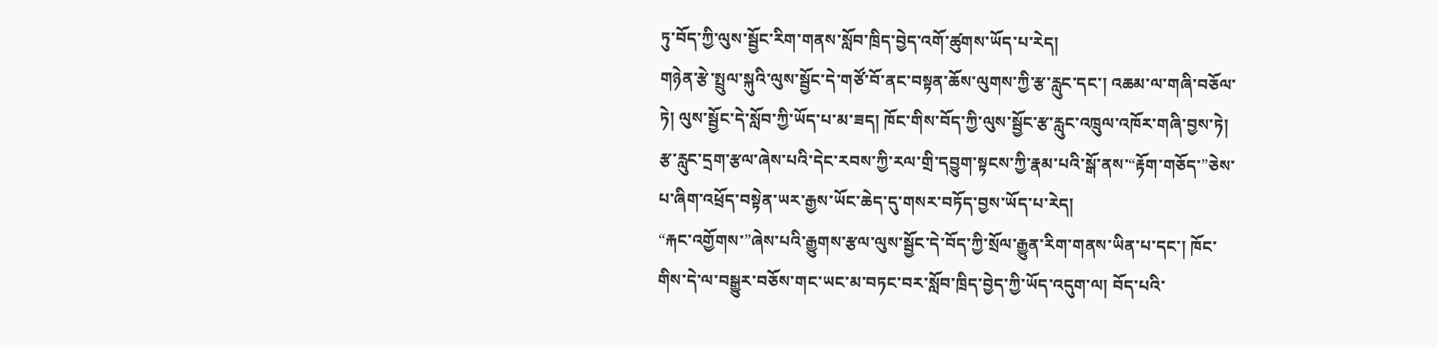ཏུ་བོད་ཀྱི་ལུས་སྦྱོང་རིག་གནས་སློབ་ཁྲིད་བྱེད་འགོ་ཚུགས་ཡོད་པ་རེད།
གཉེན་རྩེ་སྤྲུལ་སྐུའི་ལུས་སྦྱོང་དེ་གཙོ་བོ་ནང་བསྟན་ཆོས་ལུགས་ཀྱི་རྩ་རླུང་དང་། འཆམ་ལ་གཞི་བཅོལ་ཏེ། ལུས་སྦྱོང་དེ་སློབ་ཀྱི་ཡོད་པ་མ་ཟད། ཁོང་གིས་བོད་ཀྱི་ལུས་སྦྱོང་རྩ་རླུང་འཁྲུལ་འཁོར་གཞི་བྱས་ཏེ། རྩ་རླུང་དྲག་རྩལ་ཞེས་པའི་དེང་རབས་ཀྱི་རལ་གྲི་དབྱུག་སྟངས་ཀྱི་རྣམ་པའི་སྒོ་ནས་“རྟོག་གཅོད་”ཅེས་པ་ཞིག་འཕྲོད་བསྟེན་ཡར་རྒྱས་ཡོང་ཆེད་དུ་གསར་བཏོད་བྱས་ཡོད་པ་རེད།
“རྐང་འགྱོགས་”ཞེས་པའི་རྒྱུགས་རྩལ་ལུས་སྦྱོང་དེ་བོད་ཀྱི་སྲོལ་རྒྱུན་རིག་གནས་ཡིན་པ་དང་། ཁོང་གིས་དེ་ལ་བསྒྱུར་བཅོས་གང་ཡང་མ་བཏང་བར་སློབ་ཁྲིད་བྱེད་ཀྱི་ཡོད་འདུག་ལ། བོད་པའི་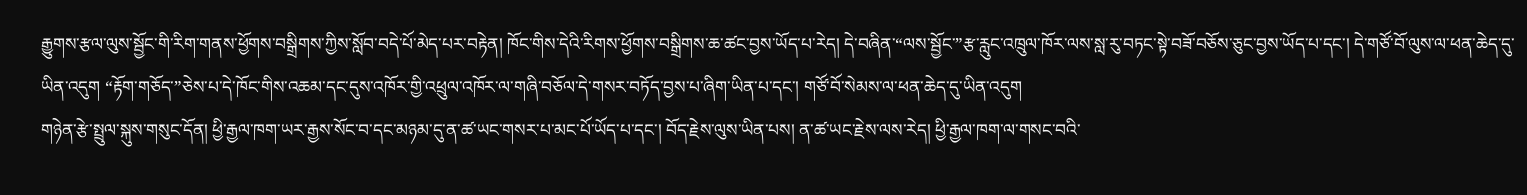རྒྱུགས་རྩལ་ལུས་སྦྱོང་གི་རིག་གནས་ཕྱོགས་བསྒྲིགས་ཀྱིས་སློབ་བདེ་པོ་མེད་པར་བརྟེན། ཁོང་གིས་དེའི་རིགས་ཕྱོགས་བསྒྲིགས་ཆ་ཚང་བྱས་ཡོད་པ་རེད། དེ་བཞིན་“ལས་སྦྱོང་”རྩ་རླུང་འཁྲུལ་ཁོར་ལས་སླ་རུ་བཏང་སྟེ་བཟོ་བཅོས་ཅུང་བྱས་ཡོད་པ་དང་། དེ་གཙོ་བོ་ལུས་ལ་ཕན་ཆེད་དུ་ཡིན་འདུག “རྟོག་གཅོད་”ཅེས་པ་དེ་ཁོང་གིས་འཆམ་དང་དུས་འཁོར་གྱི་འཕྲུལ་འཁོར་ལ་གཞི་བཅོལ་དེ་གསར་བཏོད་བྱས་པ་ཞིག་ཡིན་པ་དང་། གཙོ་བོ་སེམས་ལ་ཕན་ཆེད་དུ་ཡིན་འདུག
གཉེན་རྩེ་སྤྲུལ་སྐུས་གསུང་དོན། ཕྱི་རྒྱལ་ཁག་ཡར་རྒྱས་སོང་བ་དང་མཉམ་དུ་ན་ཚ་ཡང་གསར་པ་མང་པོ་ཡོད་པ་དང་། བོད་རྗེས་ལུས་ཡིན་པས། ན་ཚ་ཡང་རྗེས་ལས་རེད། ཕྱི་རྒྱལ་ཁག་ལ་གསང་བའི་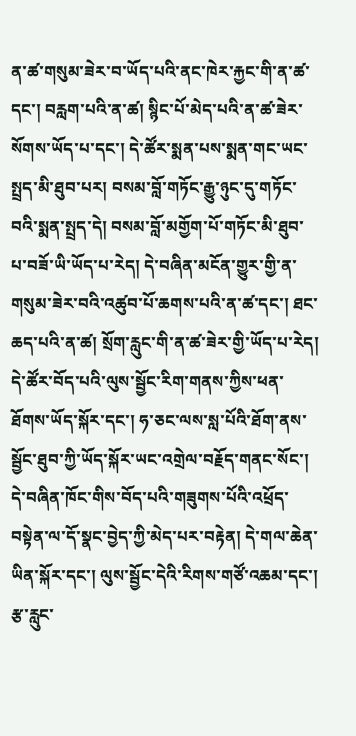ན་ཚ་གསུམ་ཟེར་བ་ཡོད་པའི་ནང་ཁེར་རྐྱང་གི་ན་ཚ་དང་། བརླག་པའི་ན་ཚ། སྙིང་པོ་མེད་པའི་ན་ཚ་ཟེར་སོགས་ཡོད་པ་དང་། དེ་ཚོར་སྨན་པས་སྨན་གང་ཡང་སྤྲད་མི་ཐུབ་པར། བསམ་བློ་གཏོང་རྒྱུ་ཉུང་དུ་གཏོང་བའི་སྨན་སྤྲད་དེ། བསམ་བློ་མགྱོག་པོ་གཏོང་མི་ཐུབ་པ་བཟོ་ཡི་ཡོད་པ་རེད། དེ་བཞིན་མངོན་གྱུར་གྱི་ན་གསུམ་ཟེར་བའི་འཚུབ་པོ་ཆགས་པའི་ན་ཚ་དང་། ཐང་ཆད་པའི་ན་ཚ། སྲོག་རླུང་གི་ན་ཚ་ཟེར་གྱི་ཡོད་པ་རེད། དེ་ཚོར་བོད་པའི་ལུས་སྦྱོང་རིག་གནས་ཀྱིས་ཕན་ཐོགས་ཡོད་སྐོར་དང་། ཧ་ཅང་ལས་སླ་པོའི་ཐོག་ནས་སྦྱོང་ཐུབ་ཀྱི་ཡོད་སྐོར་ཡང་འགྲེལ་བརྗོད་གནང་སོང་།
དེ་བཞིན་ཁོང་གིས་བོད་པའི་གཟུགས་པོའི་འཕྲོད་བསྟེན་ལ་དོ་སྣང་བྱེད་ཀྱི་མེད་པར་བརྟེན། དེ་གལ་ཆེན་ཡིན་སྐོར་དང་། ལུས་སྦྱོང་དེའི་རིགས་གཙོ་འཆམ་དང་། རྩ་རླུང་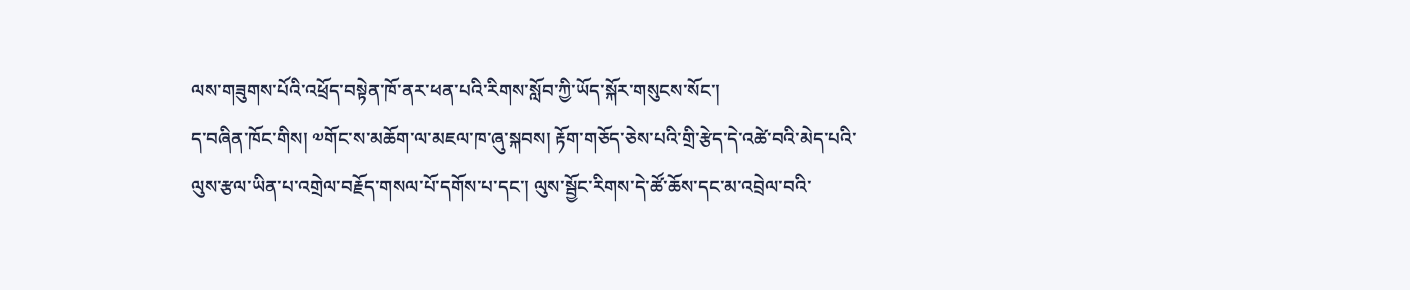ལས་གཟུགས་པོའི་འཕྲོད་བསྟེན་ཁོ་ནར་ཕན་པའི་རིགས་སློབ་ཀྱི་ཡོད་སྐོར་གསུངས་སོང་།
ད་བཞིན་ཁོང་གིས། ༧གོང་ས་མཆོག་ལ་མཇལ་ཁ་ཞུ་སྐབས། རྟོག་གཅོད་ཅེས་པའི་གྲི་རྩེད་དེ་འཚེ་བའི་མེད་པའི་ལུས་རྩལ་ཡིན་པ་འགྲེལ་བརྗོད་གསལ་པོ་དགོས་པ་དང་། ལུས་སྦྱོང་རིགས་དེ་ཚོ་ཆོས་དང་མ་འབྲེལ་བའི་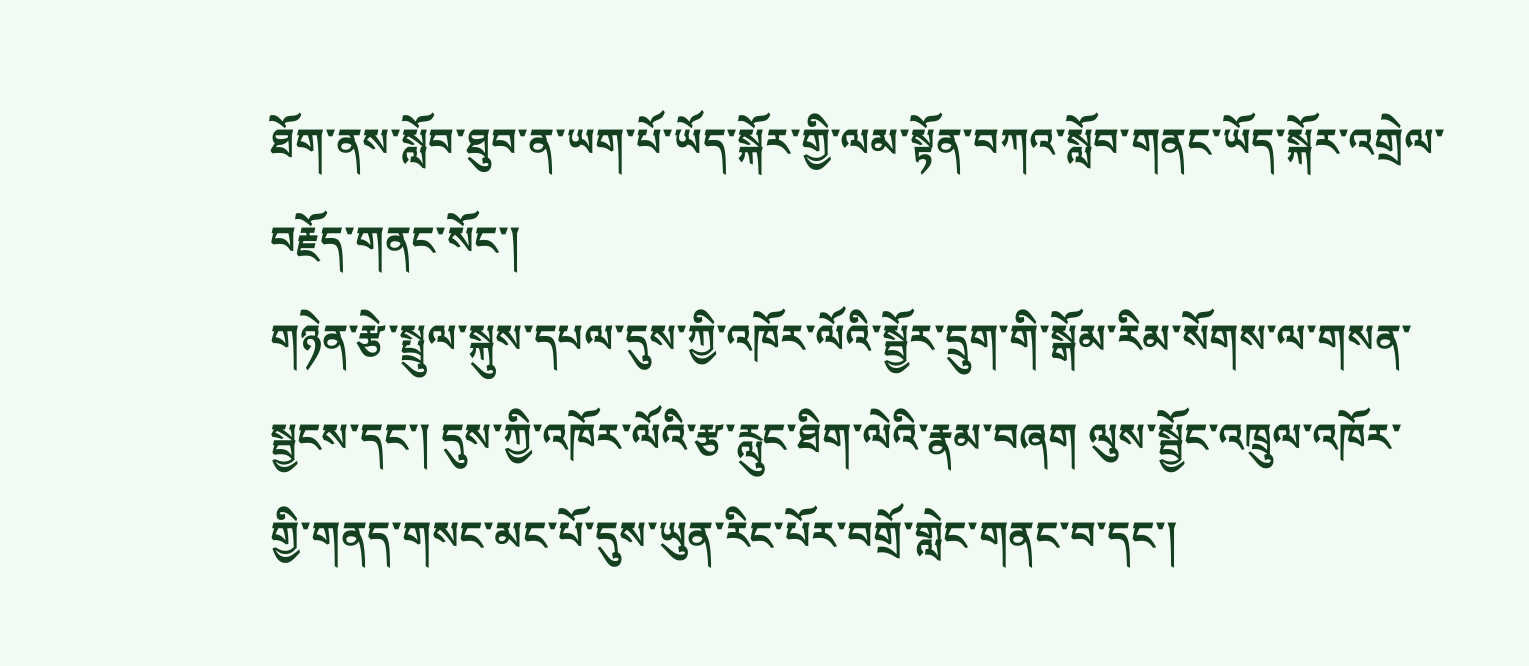ཐོག་ནས་སློབ་ཐུབ་ན་ཡག་པོ་ཡོད་སྐོར་གྱི་ལམ་སྟོན་བཀའ་སློབ་གནང་ཡོད་སྐོར་འགྲེལ་བརྗོད་གནང་སོང་།
གཉེན་རྩེ་སྤྲུལ་སྐུས་དཔལ་དུས་ཀྱི་འཁོར་ལོའི་སྦྱོར་དྲུག་གི་སྒོམ་རིམ་སོགས་ལ་གསན་སྦྱངས་དང་། དུས་ཀྱི་འཁོར་ལོའི་རྩ་རླུང་ཐིག་ལེའི་རྣམ་བཞག ལུས་སྦྱོང་འཁྲུལ་འཁོར་གྱི་གནད་གསང་མང་པོ་དུས་ཡུན་རིང་པོར་བགྲོ་གླེང་གནང་བ་དང་།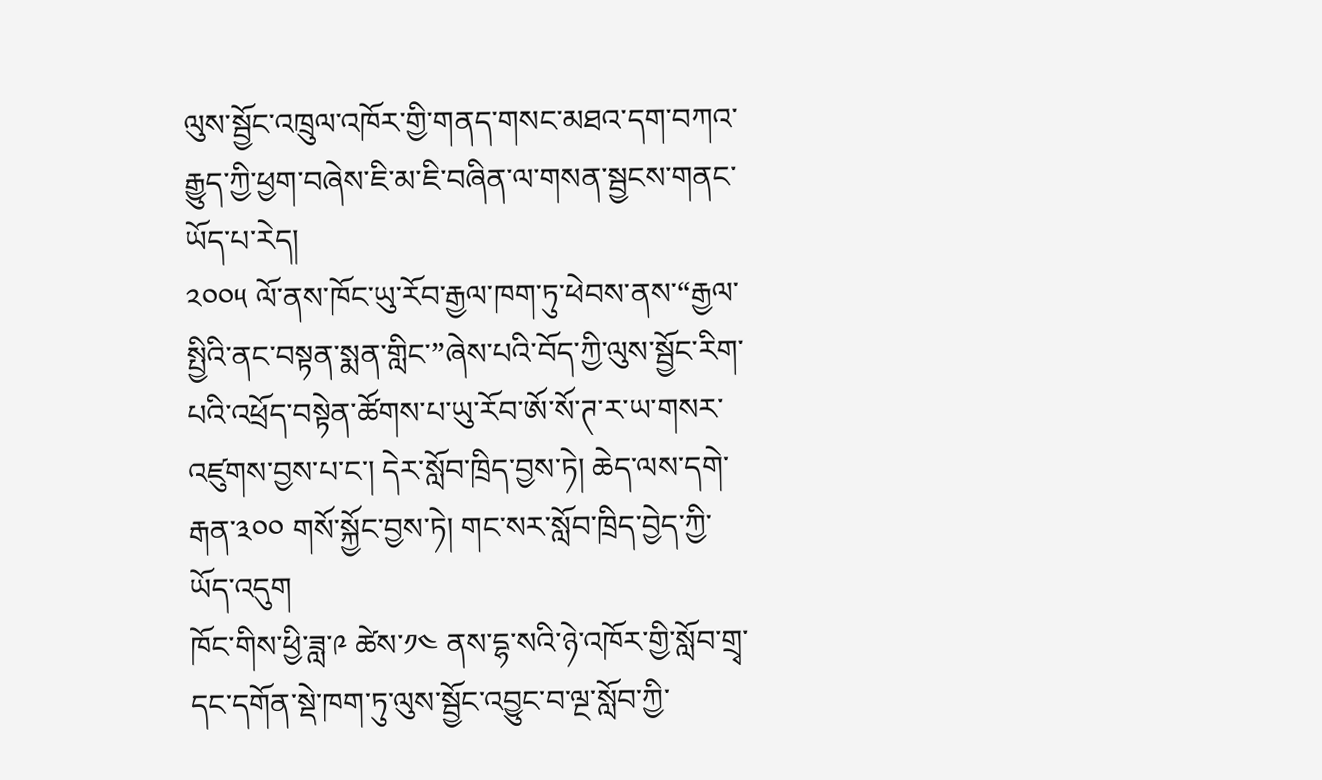ལུས་སྦྱོང་འཁྲུལ་འཁོར་གྱི་གནད་གསང་མཐའ་དག་བཀའ་རྒྱུད་ཀྱི་ཕྱག་བཞེས་ཇི་མ་ཇི་བཞིན་ལ་གསན་སྦྱངས་གནང་ཡོད་པ་རེད།
༢༠༠༥ ལོ་ནས་ཁོང་ཡུ་རོབ་རྒྱལ་ཁག་ཏུ་ཕེབས་ནས་“རྒྱལ་སྤྱིའི་ནང་བསྟན་སྨན་གླིང་”ཞེས་པའི་བོད་ཀྱི་ལུས་སྦྱོང་རིག་པའི་འཕྲོད་བསྟེན་ཚོགས་པ་ཡུ་རོབ་ཨོ་སོ་ཊ་ར་ཡ་གསར་འཛུགས་བྱས་པ་ང་། དེར་སློབ་ཁྲིད་བྱས་ཏེ། ཆེད་ལས་དགེ་རྒན་༣༠༠ གསོ་སྐྱོང་བྱས་ཏེ། གང་སར་སློབ་ཁྲིད་བྱེད་ཀྱི་ཡོད་འདུག
ཁོང་གིས་ཕྱི་ཟླ་༩ ཚེས་༡༤ ནས་དྷ་སའི་ཉེ་འཁོར་གྱི་སློབ་གྲྭ་དང་དགོན་སྡེ་ཁག་ཏུ་ལུས་སྦྱོང་འབྱུང་བ་ལྔ་སློབ་ཀྱི་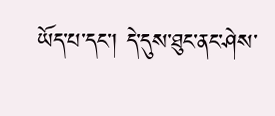ཡོད་པ་དང་། དེ་དུས་ཐུང་ནང་ཤེས་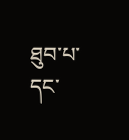ཐུབ་པ་དང་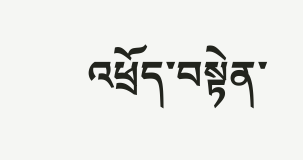འཕྲོད་བསྟེན་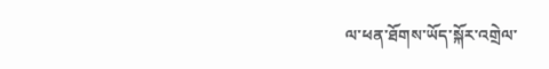ལ་ཕན་ཐོགས་ཡོད་སྐོར་འགྲེལ་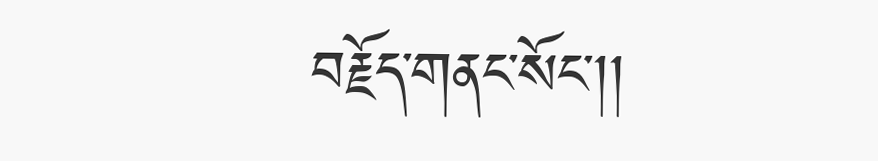བརྗོད་གནང་སོང་།།